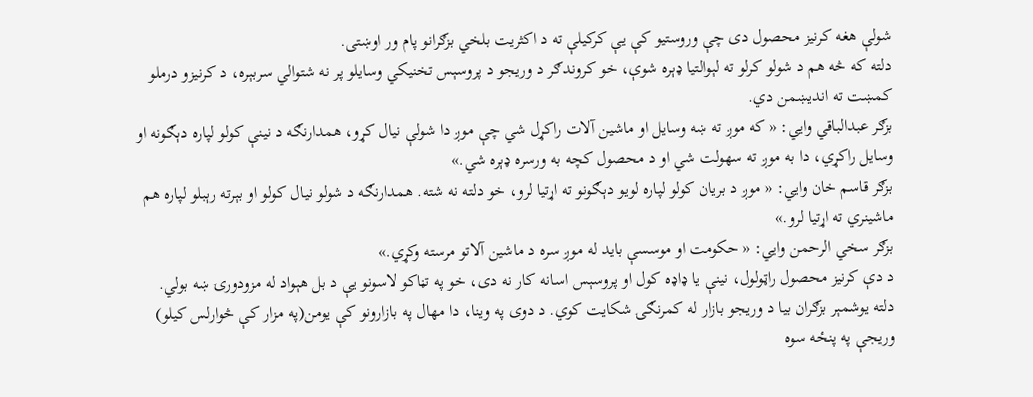شولې هغه کرنیز محصول دی چې وروستیو کې یې کرکیلې ته د اکثریت بلخي بزګرانو پام ور اوښتی.
دلته که څه هم د شولو کرلو ته لېوالتیا ډېره شوې، خو کروندګر د وریجو د پروسېس تخنیکي وسایلو پر نه شتوالي سربېره، د کرنیزو درملو کمښت ته اندیښمن دي.
بزګر عبدالباقي وايي: « که موږ ته ښه وسایل او ماشین آلات راکړل شي چې موږ دا شولې نیال کړو، همدارنګه د نینې کولو لپاره دېګونه او وسایل راکړي، دا به موږ ته سهولت شي او د محصول کچه به ورسره ډېره شي.»
بزګر قاسم خان وايي: « موږ د بریان کولو لپاره لویو دېګونو ته اړتیا لرو، خو دلته نه شته. همدارنګه د شولو نیال کولو او بېرته رېبلو لپاره هم ماشینري ته اړتیا لرو.»
بزګر سخي الرحمن وايي: « حکومت او موسسې باید له موږ سره د ماشین آلاتو مرسته وکړي.»
د دې کرنیز محصول راټولول، نینې یا ډاډه کول او پروسېس اسانه کار نه دی، خو په تڼاکو لاسونو يې د بل هېواد له مزودورۍ ښه بولي.
دلته یوشمېر بزګران بیا د وریجو بازار له کمرنګۍ شکایت کوي. د دوی په وینا، دا مهال په بازارونو کې یومن(په مزار کې څوارلس کیلو) وریجې په پنځه سوه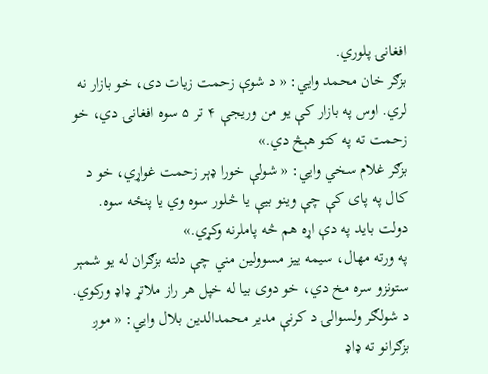افغانۍ پلوري.
بزګر خان محمد وايي: « د شوې زحمت زیات دی، خو بازار نه لري. اوس په بازار کې یو من وریجې ۴ تر ۵ سوه افغانۍ دي، خو زحمت ته په کتو هېڅ دي.»
بزګر غلام سخي وايي: « شولې خورا ډېر زحمت غواړي، خو د کال په پای کې چې وینو بیې یا څلور سوه وي یا پنځه سوه. دولت باید په دې اړه هم څه پاملرنه وکړي.»
په ورته مهال، سیمه ییز مسوولین مني چې دلته بزګران له یو شمېر ستونزو سره مخ دي، خو دوی بیا له خپل هر راز ملاتړ ډاډ ورکوي.
د شولګر ولسوالۍ د کرنې مدیر محمدالدین بلال وايي: « موږ بزګرانو ته ډاډ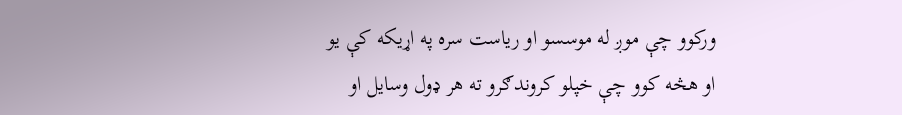ورکوو چې موږ له موسسو او ریاست سره په اړیکه کې یو او هڅه کوو چې خپلو کروندګرو ته هر ډول وسایل او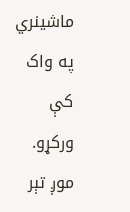ماشینري په واک کې ورکړو. موږ تېر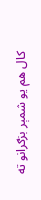کال هم یو شمېر بزګرانو ته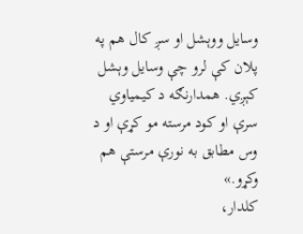وسایل ووېشل او سږ کال هم په پلان کې لرو چې وسایل وېشل کېږي. همدارنګه د کیمیاوي سرې او کود مرسته مو کړې او د وس مطابق به نورې مرستې هم وکړو.»
کلدار،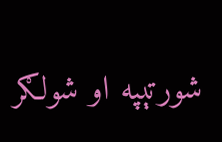شورتېپه او شولګر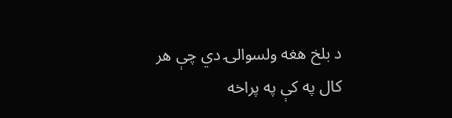د بلخ هغه ولسوالۍ دي چې هر کال په کې په پراخه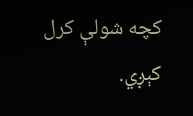کچه شولې کرل کېږي.